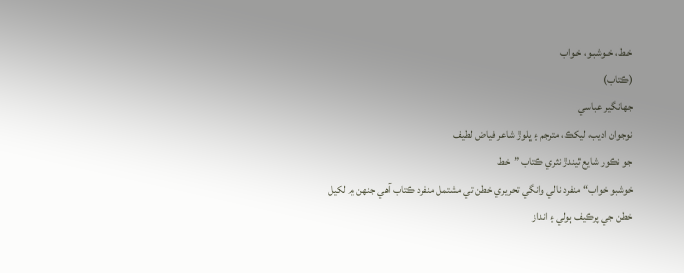خـط، خـوشبـو، خـواب
(ڪتاب)
جهانگير عباسي
نوجوان اديب، ليکڪ، مترجم ۽ ڀلوڙ شاعر فياض لطيف
جو نڪور شايع ٿيندڙ نثري ڪتاب ”خط
خوشبو خواب“ منفرد نالي وانگي تحريري خطن تي مشتمل منفرد ڪتاب آهي جنهن ۾ لکيل
خطن جي پرڪيف ٻولي ۽ انداز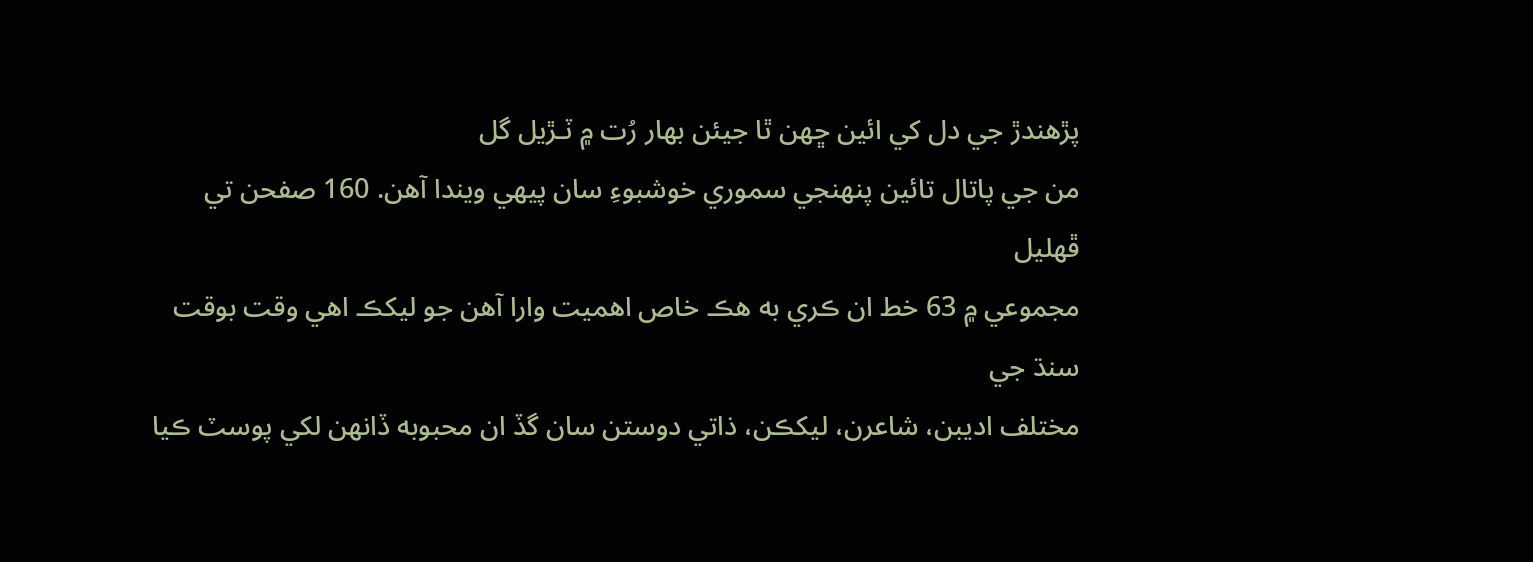پڙهندڙ جي دل کي ائين ڇهن ٿا جيئن بهار رُت ۾ ٽـڙيل گل
من جي پاتال تائين پنهنجي سموري خوشبوءِ سان پيهي ويندا آهن. 160 صفحن تي ڦهليل
مجموعي ۾ 63 خط ان ڪري به هڪ خاص اهميت وارا آهن جو ليکڪ اهي وقت بوقت سنڌ جي
مختلف اديبن، شاعرن، ليکڪن، ذاتي دوستن سان گڏ ان محبوبه ڏانهن لکي پوسٽ ڪيا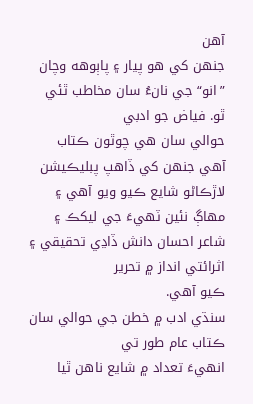آهن
جنهن کي هو پيار ۽ پاٻوهه وچان ”انو“ جي نانءُ سان مخاطب ٿئي ٿو. فياض جو ادبي
حوالي سان هي چوٿون ڪتاب آهي جنهن کي ڏاهپ پبليڪيشن لاڙڪاڻو شايع ڪيو ويو آهي ۽
مهاڳ نئين ٽهيءَ جي ليکڪ ۽ شاعر احسان دانش ڏاڍي تحقيقي ۽ اثرائتي انداز ۾ تحرير
ڪيو آهي.
سنڌي ادب ۾ خطن جي حوالي سان ڪتاب عام طور تي
انهيءَ تعداد ۾ شايع ناهن ٿيا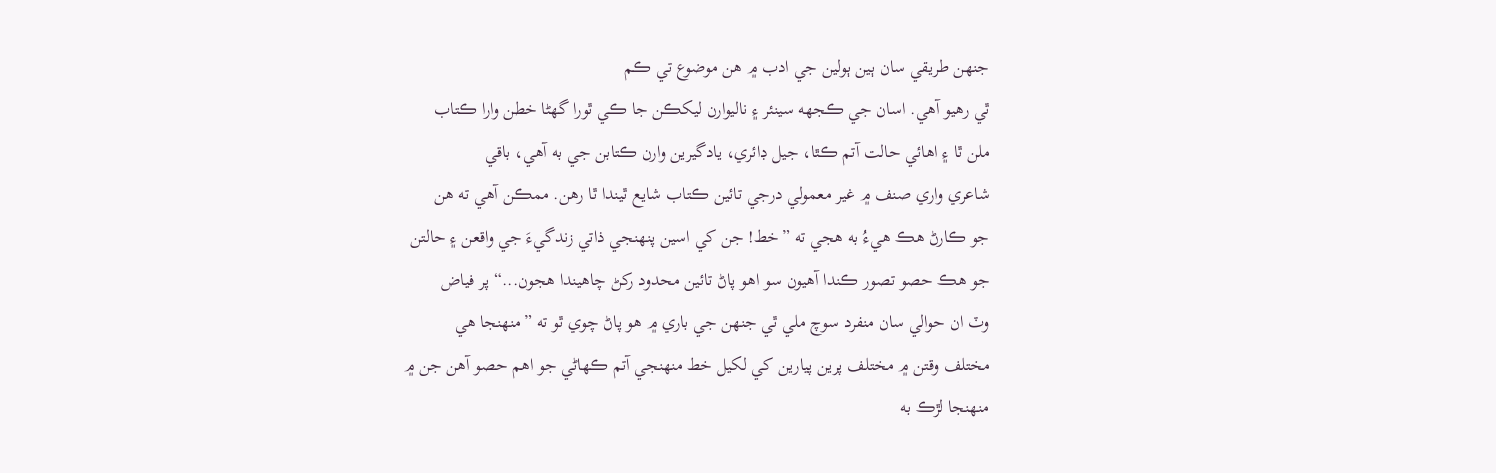جنهن طريقي سان ٻين ٻولين جي ادب ۾ هن موضوع تي ڪم
ٿي رهيو آهي. اسان جي ڪجهه سينئر ۽ ناليوارن ليکڪن جا ڪي ٿورا گهڻا خطن وارا ڪتاب
ملن ٿا ۽ اهائي حالت آتم ڪٿا، جيل ڊائري، يادگيرين وارن ڪتابن جي به آهي، باقي
شاعري واري صنف ۾ غير معمولي درجي تائين ڪتاب شايع ٿيندا ٿا رهن. ممڪن آهي ته هن
جو ڪارڻ هڪ هيءُ به هجي ته ”خط! جن کي اسين پنهنجي ذاتي زندگيءَ جي واقعن ۽ حالتن
جو هڪ حصو تصور ڪندا آهيون سو اهو پاڻ تائين محدود رکڻ چاهيندا هجون...“ پر فياض
وٽ ان حوالي سان منفرد سوچ ملي ٿي جنهن جي باري ۾ هو پاڻ چوي ٿو ته ”منهنجا هي
مختلف وقتن ۾ مختلف پرين پيارين کي لکيل خط منهنجي آتم ڪهاڻي جو اهم حصو آهن جن ۾
منهنجا لڙڪ به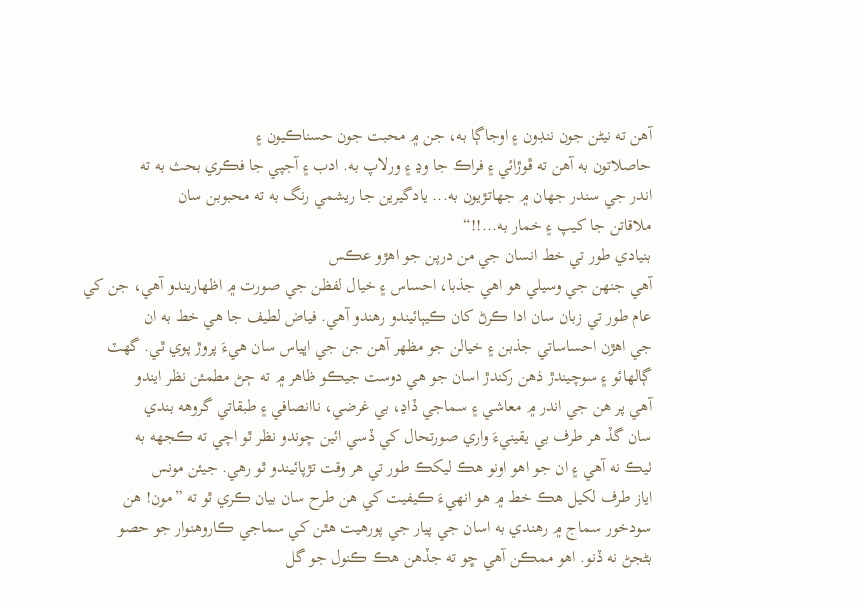آهن ته نيڻن جون ننڊون ۽ اوجاڳا به، جن ۾ محبت جون حسناڪيون ۽
حاصلاتون به آهن ته ڦوڙائي ۽ فراڪ جا وڍ ۽ ورلاپ به. ادب ۽ آجپي جا فڪري بحث به ته
اندر جي سندر جهان ۾ جهاتـڙيون به... يادگيرين جا ريشمي رنگ به ته محبوبن سان
ملاقاتن جا کيپ ۽ خمار به...!!“
بنيادي طور تي خط انسان جي من درپن جو اهڙو عڪس
آهي جنهن جي وسيلي هو اهي جذبا، احساس ۽ خيال لفظن جي صورت ۾ اظهاريندو آهي، جن کي
عام طور تي زبان سان ادا ڪرڻ کان ڪيٻائيندو رهندو آهي. فياض لطيف جا هي خط به ان
جي اهڙن احساساتي جذبن ۽ خيالن جو مظهر آهن جن جي اڀياس سان هيءَ پروڙ پوي ٿي. گهٽ
ڳالهائو ۽ سوچيندڙ ذهن رکندڙ اسان جو هي دوست جيڪو ظاهر ۾ ته ڄڻ مطمئن نظر ايندو
آهي پر هن جي اندر ۾ معاشي ۽ سماجي ڏاڍ، بي غرضي، ناانصافي ۽ طبقاتي گروهه بندي
سان گڏ هر طرف بي يقينيءَ واري صورتحال کي ڏسي ائين چوندو نظر ٿو اچي ته ڪجهه به
ٺيڪ نه آهي ۽ ان جو اهو اونو هڪ ليکڪ طور تي هر وقت تڙپائيندو ٿو رهي. جيئن مونس
اياز طرف لکيل هڪ خط ۾ هو انهيءَ ڪيفيت کي هن طرح سان بيان ڪري ٿو ته ”مون! هن
سودخور سماج ۾ رهندي به اسان جي پيار جي پورهيت هٿن کي سماجي ڪاروهنوار جو حصو
بڻجڻ نه ڏنو. اهو ممڪن آهي ڇو ته جڏهن هڪ ڪنول جو گل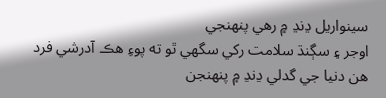سينواريل ڍنڍ ۾ رهي پنهنجي
اوجر ۽ سڳنڌ سلامت رکي سگهي ٿو ته پوءِ هڪ آدرشي فرد هن دنيا جي گدلي ڍنڍ ۾ پنهنجن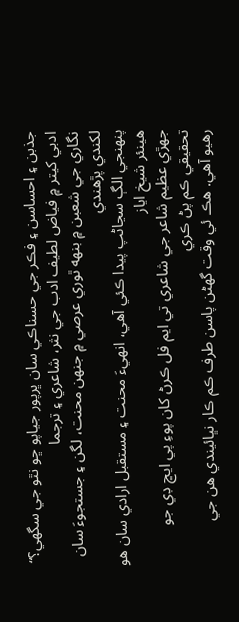جذبن ۽ احساسن ۽ فڪر جي حسناڪي سان ڀرپور جياپو ڇو نٿو جي سگهي؟“
ادبي کيتر ۾ فياض لطيف ادب جي نثر، شاعري ۽ ترجما
نگاري جي شعبن ۾ بنهه ٿوري عرصي ۾ جنهن محنت، لگن ۽ جستجوءَ سان لکندي پڙهندي
پنهنجي الڳ سڃاڻپ پيدا ڪئي آهي، انهيءَ محنت ۽ مستقبل ارادي سان هو هينئر شيخ اياز
جهڙي عظيم شاعر جي شاعري تي ايم فل ڪرڻ کان پوءِ پي ايڇ ڊي جو تحقيقي ڪم پڻ ڪري
رهيو آهي. هڪ ئي وقت گهڻن پاسن طرف ڪم ڪار نڀائيندي هن جي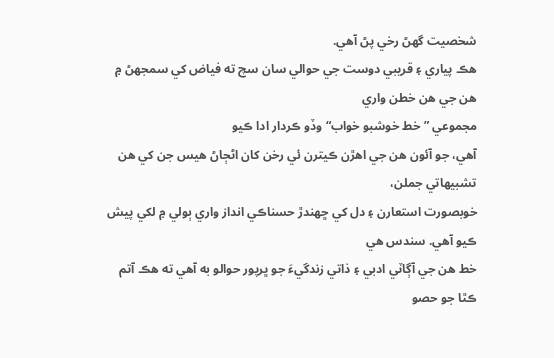شخصيت گهڻ رخي پڻ آهي.
هڪ پياري ۽ قريبي دوست جي حوالي سان سچ ته فياض کي سمجهڻ ۾ هن جي هن خطن واري
مجموعي ”خط خوشبو خواب“ وڏو ڪردار ادا ڪيو
آهي، جو آئون هن جي اهڙن ڪيترن ئي رخن کان اڻڄاڻ هيس جن کي هن تشبيهاتي جملن،
خوبصورت استعارن ۽ دل کي ڇهندڙ حسناڪي انداز واري ٻولي ۾ لکي پيش ڪيو آهي. سندس هي
خط هن جي آڳاٽي ادبي ۽ ذاتي زندگيءَ جو ڀرپور حوالو به آهي ته هڪ آتم ڪٿا جو حصو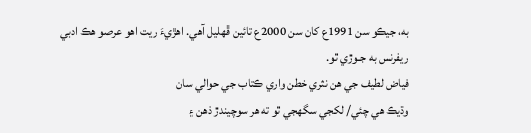به، جيڪو سن 1991ع کان سن 2000ع تائين ڦهليل آهي. اهڙيءَ ريت اهو عرصو هڪ ادبي
ريفرنس به جـوڙي ٿو.
فياض لطيف جي هن نثري خطن واري ڪتاب جي حوالي سان
وڌيڪ هي چئي/ لکجي سگهجي ٿو ته هر سوچيندڙ ذهن ۽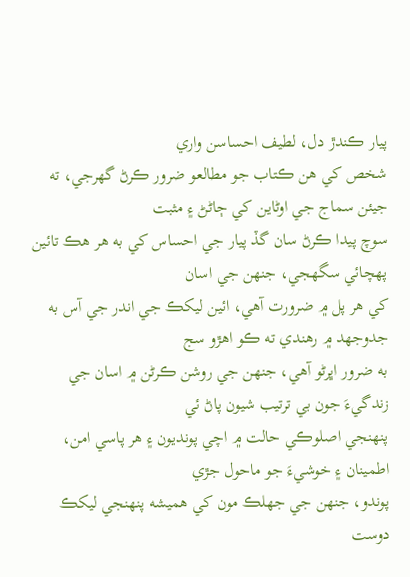پيار ڪندڙ دل، لطيف احساسن واري
شخص کي هن ڪتاب جو مطالعو ضرور ڪرڻ گهرجي، ته جيئن سماج جي اوڻاين کي ڄاڻڻ ۽ مثبت
سوچ پيدا ڪرڻ سان گڏ پيار جي احساس کي به هر هڪ تائين پهچائي سگهجي، جنهن جي اسان
کي هر پل ۾ ضرورت آهي، ائين ليکڪ جي اندر جي آس به جدوجهد ۾ رهندي ته ڪو اهڙو سج
به ضرور اڀرڻو آهي، جنهن جي روشن ڪرڻن ۾ اسان جي زندگيءَ جون بي ترتيب شيون پاڻ ئي
پنهنجي اصلوڪي حالت ۾ اچي پونديون ۽ هر پاسي امن، اطمينان ۽ خوشيءَ جو ماحول جڙي
پوندو، جنهن جي جهلڪ مون کي هميشه پنهنجي ليکڪ دوست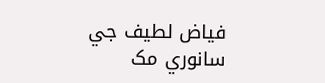فياض لطيف جي سانوري مک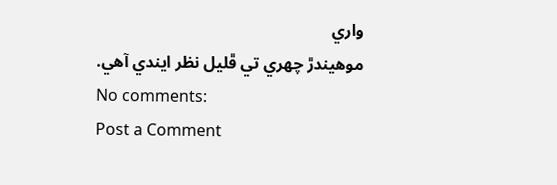واري
موهيندڙ چهري تي ڦليل نظر ايندي آهي.
No comments:
Post a Comment